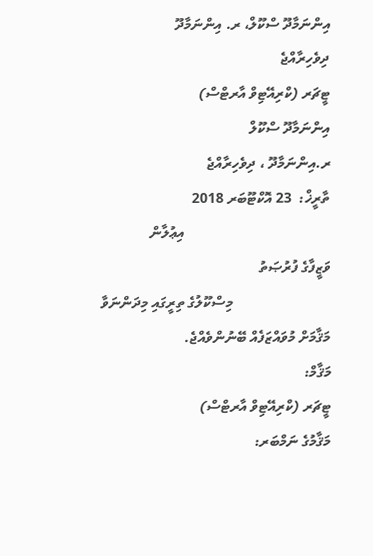އިންނަމާދޫ ސްކޫލް، ރ. އިންނަމާދޫ
ދިވެހިރާއްޖެ
ޓީޗަރ (ކްރިއޭޓިވް އާރޓްސް)
އިންނަމާދޫ ސްކޫލް
ރ.އިންނަމާދޫ ، ދިވެހިރާއްޖެ
ތާރީޚް:  23 އޮކްޓޫބަރ 2018
                                        އިޢުލާން
ވަޒީފާގެ ފުރުޞަތު
                           މިސްކޫލުގެ ތިރީގައި މިދަންނަވާ މަޤާމަށް މުވައްޒަފެއް ބޭނުންވެއްޖެ.
މަޤާމް:
ޓީޗަރ (ކްރިއޭޓިވް އާރޓްސް)
މަޤާމުގެ ނަމްބަރ: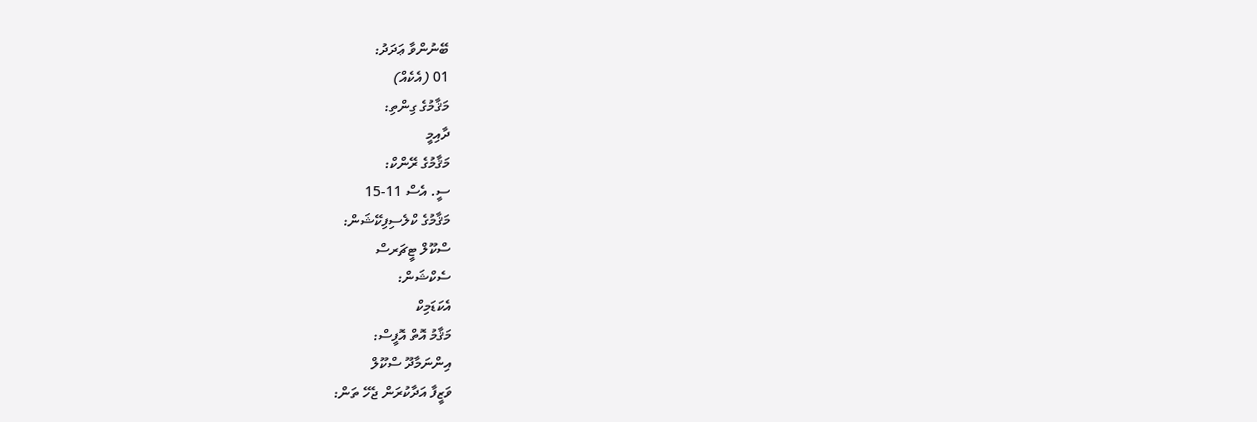ބޭނުންވާ ޢަދަދު:
01 (އެކެއް)
މަޤާމުގެ ގިންތި:
ދާއިމީ
މަޤާމުގެ ރޭންކް:
ސީ. އެސް 11-15
މަޤާމުގެ ކްލެސިފިކޭޝަން:
ސްކޫލް ޓީޗަރސް
ސެކްޝަން:
އެކަޑަމިކް
މަޤާމު އޮތް އޮފީސް:
އިންނަމާދޫ ސްކޫލް
ވަޒީފާ އަދާކުރަން ޖެހޭ ތަން: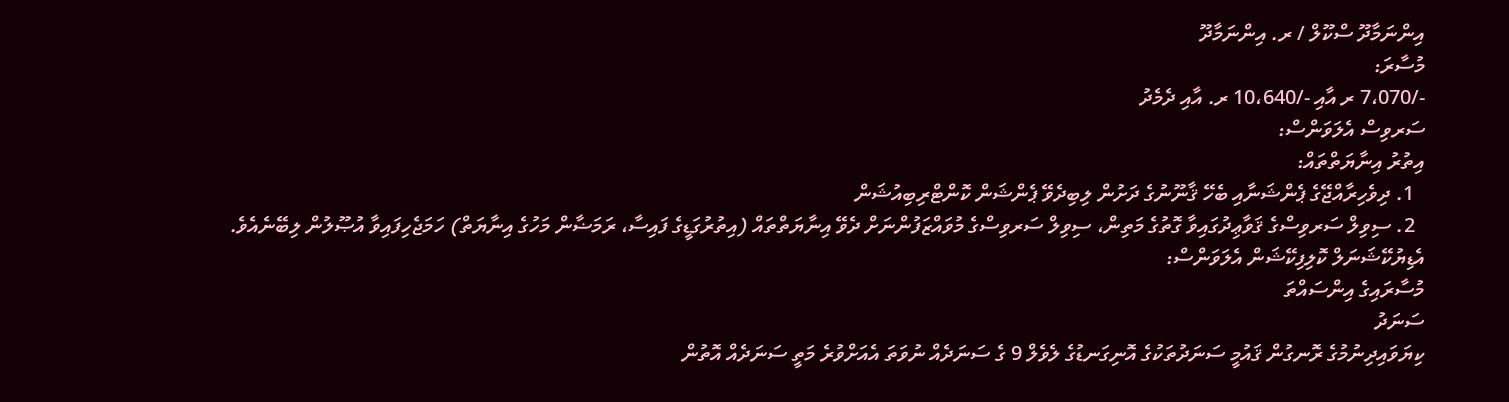އިންނަމާދޫ ސްކޫލް / ރ. އިންނަމާދޫ
މުސާރަ:
-/7،070 ރ އާއި -/10،640 ރ. އާއި ދެމެދު
ސަރވިސް އެލަވަންސް:
އިތުރު އިނާޔަތްތައް:
  1. ދިވެހިރާއްޖޭގެ ޕެންޝަނާއި ބެހޭ ޤާނޫނުގެ ދަށުން ލިބިދެވޭ ޕެންޝަން ކޮންޓްރިބިއުޝަން
  2. ސިވިލް ސަރވިސްގެ ޤަވާޢިދުގައިވާ ގޮތުގެ މަތިން، ސިވިލް ސަރވިސްގެ މުވައްޒަފުންނަށް ދެވޭ އިނާޔަތްތައް (އިތުރުގަޑީގެ ފައިސާ، ރަމަޟާން މަހުގެ އިނާޔަތް) ހަމަޖެހިފައިވާ އުޞޫލުން ލިބޭނެއެވެ.
އެޑިޔުކޭޝަނަލް ކޮލިފިކޭޝަން އެލަވަންސް:
މުސާރައިގެ އިންސައްތަ
ސަނަދު
ކިޔަވައިދިނުމުގެ ރޮނގުން ޤައުމީ ސަނަދުތަކުގެ އޮނިގަނޑުގެ ލެވެލް 9 ގެ ސަނަދެއް ނުވަތަ އެއަށްވުރެ މަތީ ސަނަދެއް އޮތުން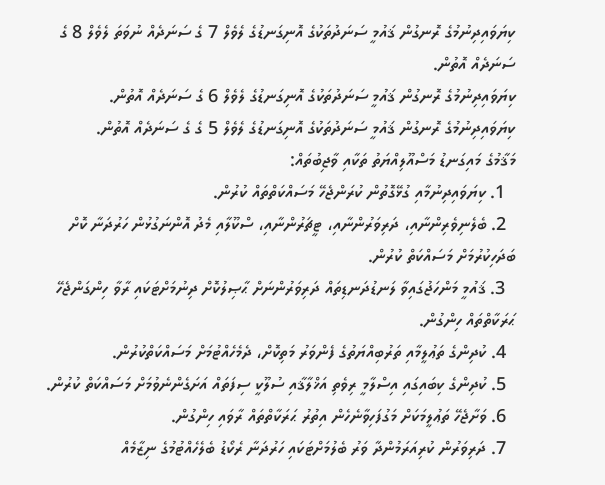ކިޔަވައިދިނުމުގެ ރޮނގުން ޤައުމީ ސަނަދުތަކުގެ އޮނިގަނޑުގެ ލެވެލް 7 ގެ ސަނަދެއް ނުވަތަ ލެވެލް 8 ގެ ސަނަދެއް އޮތުން.
ކިޔަވައިދިނުމުގެ ރޮނގުން ޤައުމީ ސަނަދުތަކުގެ އޮނިގަނޑުގެ ލެވެލް 6 ގެ ސަނަދެއް އޮތުން.
ކިޔަވައިދިނުމުގެ ރޮނގުން ޤައުމީ ސަނަދުތަކުގެ އޮނިގަނޑުގެ ލެވެލް 5 ގެ ގެ ސަނަދެއް އޮތުން.
މަޤާމުގެ މައިގަނޑު މަސްއޫލިއްޔަތު ތަކާއި ވާޖިބުތައް:
  1. ކިޔަވައިދިނުމާއި ގުޅޭގޮތުން ކުރަންޖެހޭ މަސައްކަތްތައް ކުރުން.
  2. ބެލެނިވެރިންނާއި، ދަރިވަރުންނާއި، ޓީޗަރުންނާއި، ސްކޫލާއި މެދު އޮންނަގުޅުން ހަރުދަނާ ކޮށް ބަދަހިކުރުމަށް މަސައްކަތް ކުރުން.
  3. ޤައުމީ މަންހަޖުގައިވާ ލަނޑުދަނޑިތައް ދަރިވަރުންނަށް ޙާޞިލުކޮށް ދިނުމަށްޓަކައި ރާވާ ހިންގަންޖެހޭ ޙަރަކާތްތައް ހިންގުން.
  4. ކުދިންގެ ތަޢުލީމާއި ތަރުބިއްޔަތުގެ ފެންވަރު މަތިކޮށް، ދެމެހެއްޓުމަށް މަސައްކަތްކުރުން.
  5. ކުދިންގެ ކިބައިގައި އިސްލާމީ ރިވެތި އަޚްލާޤާއި ސުލޫކީ ސިފަތައް އަށަގެންނެވުމަށް މަސައްކަތް ކުރުން.
  6. ވަށާޖެހޭ ތަޢުލީމަކަށް މަގުފަހިވާނެހެން އިތުރު ޙަރަކާތްތައް ރާވައި ހިންގުން.
  7. ދަރިވަރުން ކުރިއަރަމުންދާ ވަރު ބެލުމަށްޓަކައި ހަރުދަނާ ރެކޯޑު ބެލެހެއްޓުމުގެ ނިޒާމެއް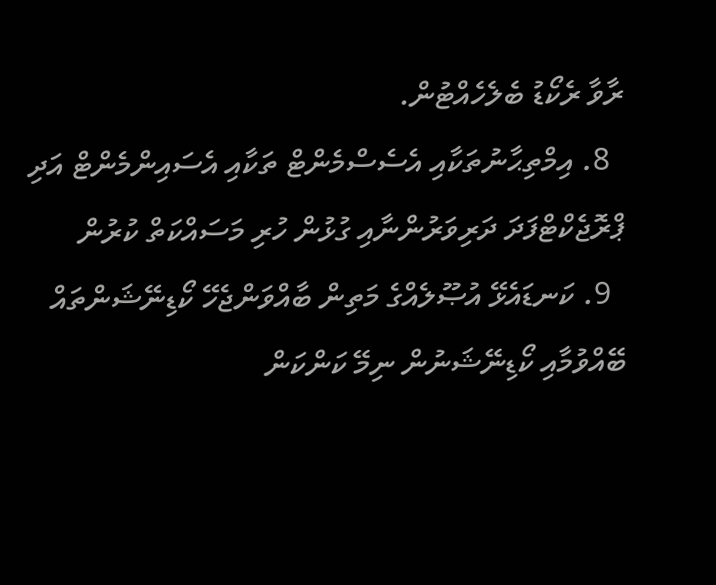ރާވާ ރެކޯޑު ބެލެހެއްޓުން.
  8. އިމްތިޙާނުތަކާއި އެސެސްމެންޓް ތަކާއި އެސައިންމެންޓް އަދި ޕްރޮޖެކްޓްފަދަ ދަރިވަރުންނާއި ގުޅުން ހުރި މަސައްކަތް ކުރުން
  9. ކަނޑައެޅޭ އުޞޫލެއްގެ މަތިން ބާއްވަންޖެހޭ ކޯޑިނޭޝަންތައް ބޭއްވުމާއި ކޯޑިނޭޝަނުން ނިމޭ ކަންކަން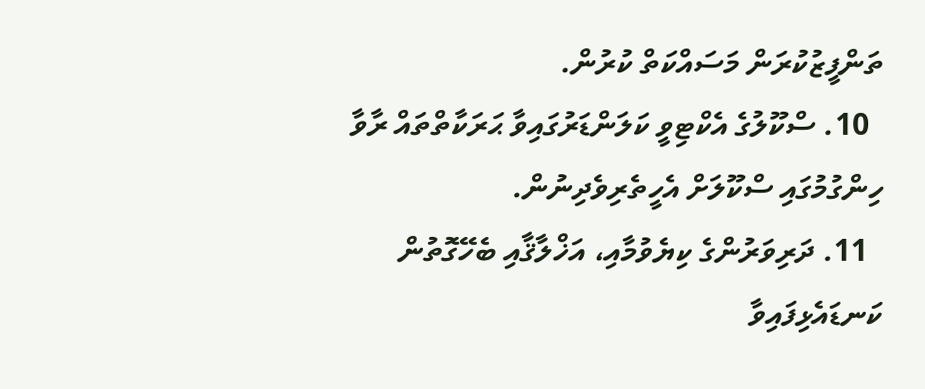ތަންފީޒުކުރަން މަސައްކަތް ކުރުން.
  10. ސްކޫލުގެ އެކްޓިވީ ކަލަންޑަރުގައިވާ ޙަރަކާތްތައް ރާވާ ހިންގުމުގައި ސްކޫލަށް އެހީތެރިވެދިނުން.
  11. ދަރިވަރުންގެ ކިޔެވުމާއި، އަޚްލާޤާއި ބެހޭގޮތުން ކަނޑައެޅިފައިވާ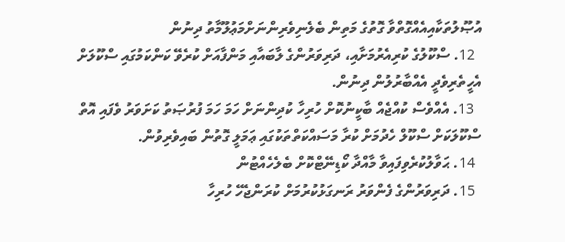އުޞޫލުތަކާއިއެއްގޮތްވާ ގޮތުގެ މަތިން ބެލެނިވެރިންނަށްމަޢުލޫމާތު ދިނުން
  12. ސްކޫލުގެ ކުރިއެރުމަށާއި، ދަރިވަރުންގެ ލާބައާއި މަންފާއަށް ކުރެވޭ ކަންކަމުގައި ސްކޫލަށް އެހީތެރިވެދީ އެއްބާރުލުން ދިނުން.
  13. އެއްވެސް ކުއްޖެއް ބާކީނުކޮށް ހުރިހާ ކުދިންނަށް ހަމަ ހަމަ ފުރުޞަތު ކަށަވަރު ވެފައި އޮތް ސްކޫލަކަށް ސްކޫލް ހެދުމަށް ކުރާ މަސައްކަތްތަކުގައި ޢަމަލީ ގޮތުން ބައިވެރިވުން.
  14. ޙަވާލުކުރެވިފައިވާ މާއްދާ ކޯޑިނޭޓްކޮށް ބެލެހެއްޓުން
  15. ދަރިވަރުންގެ ފެންވަރު ރަނގަޅުކުރުމަށް ކުރަންޖެހޭ ހުރިހާ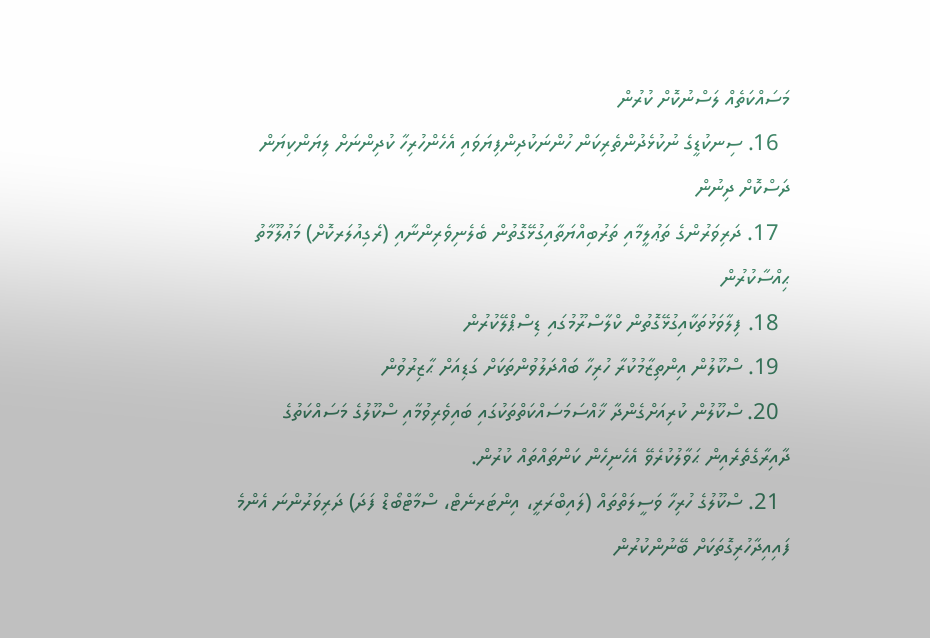މަސައްކަތެއް ލަސްނުކޮށް ކުރުން
  16. ސިނކުޑީގެ ނުކުޅެދުންތެރިކަން ހުންނަކުދިންފިޔަވައި އެހެންހުރިހާ ކުދިންނަށް ލިޔަންކިޔަން ދަސްކޮށް ދިނުން
  17. ދަރިވަރުންގެ ތަޢުލީމާއި ތަރުބިއްޔަތާއިގުޅޭގޮތުން ބެލެނިވެރިންނާއި (ރެގިއުލަރކޮށް) މަޢުލޫމާތު ޙިއްސާކުރުން
  18. ފިލާވަޅުތަކާއިގުޅޭގޮތުން ކްލާސްރޫމުގައި ޑިސްޕްލޭކުރުން
  19. ސްކޫލުން އިންތިޒާމުކުރާ ހުރިހާ ބައްދަލުވުންތަކަށް ގަޑިއަށް ޙާޒިރުވުން
  20. ސްކޫލުން ކުރިއަށްގެންދާ ޚާއްސަމަސައްކަތްތަކުގައި ބައިވެރިވުމާއި ސްކޫލުގެ މަސައްކަތުގެ ދާއިރާގެތެރެއިން ޙަވާލުކުރެވޭ އެހެނިހެން ކަންތައްތައް ކުރުން.
  21. ސްކޫލުގެ ހުރިހާ ވަސީލަތްތައް (ލައިބްރަރީ، އިންޓަރނެޓް، ސްމާޓްބޯޑް ފަދަ) ދަރިވަރުންނަ އެންމެ ފައިއިދާހުރިގޮތަކަށް ބޭނުންކުރުން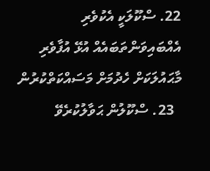22. ސްކޫލަކީ އެކުވެރި އެއްބައިވަންތަބައެއް އުޅޭ އުފާވެރި މާޙައުލަކަށް ހެދުމަށް މަސައްކަތްކުރުން
  23. ސްކޫލުން ޙަވާލުކުރެވޭ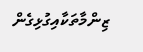ޒިންމާތަކާއިގުޅިގެން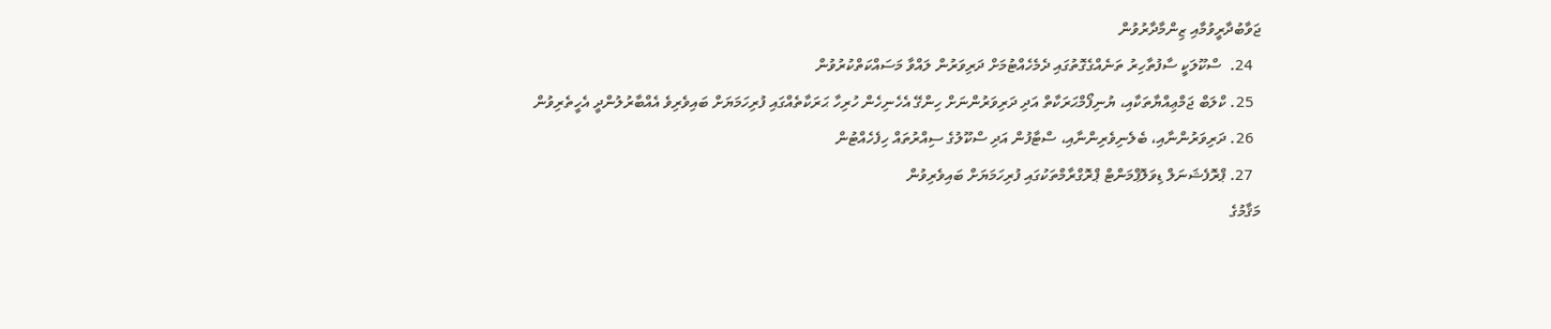ޖަވާބުދާރީވުމާއި ޒިންމާދާރުވުން
  24.  ސްކޫލަކީ ސާފުތާހިރު ތަނެއްގެގޮތުގައި ދެމެހެއްޓުމަށް ދަރިވަރުން ލައްވާ މަސައްކަތްކުރުވުން
  25. ކްލަބް ޖަމްޢިއްޔާތަކާއި، ޔުނިފޯމްޙަރަކާތް އަދި ދަރިވަރުންނަށް ހިންގޭ އެހެނިހެން ހުރިހާ ޙަރަކާތެއްގައި ފުރިހަމަޔަށް ބައިވެރިވެ އެއްބާރުލުންދީ އެހީތެރިވުން
  26. ދަރިވަރުންނާއި، ބެލެނިވެރިންނާއި، ސްޓާފުން އަދި ސްކޫލުގެ ސިއްރުތައް ހިފެހެއްޓުން
  27. ޕްރޮފެޝަނަލް ޑިވަލޮޕްމަންޓް ޕްރޮގްރާމްތަކުގައި ފުރިހަމަޔަށް ބައިވެރިވުން
މަޤާމުގެ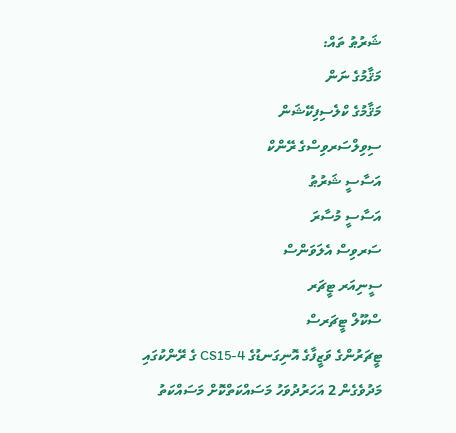ޝަރުޠު ތައް:
މަޤާމުގެ ނަން
މަޤާމުގެ ކްލެސިފިކޭޝަން
ސިވިލްސަރވިސްގެ ރޭންކް
އަސާސީ ޝަރުޠު
އަސާސީ މުސާރަ
ސަރވިސް އެލަވަންސް
ސީނިއަރ ޓީޗަރ
ސްކޫލް ޓީޗަރސް
ޓީޗަރުންގެ ވަޒީފާގެ އޮނިގަނޑުގެ CS15-4 ގެ ރޭންކުގައި މަދުވެގެން 2 އަހަރުދުވަހު މަސައްކަތްކޮށް މަސައްކަތު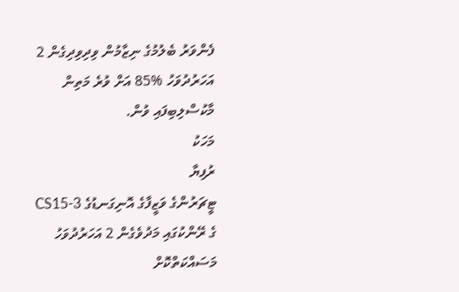ފެންވަރު ބެލުމުގެ ނިޒާމުން ވިދިވިދިގެން 2 އަހަރުދުވަހު %85 އަށް ވުރެ މަތިން މާކުސްލިބިފައި ވުން.
މަހަކު
ރުފިޔާ
ޓީޗަރުންގެ ވަޒީފާގެ އޮނިގަނޑުގެ CS15-3 ގެ ރޭންކުގައި މަދުވެގެން 2 އަހަރުދުވަހު މަސައްކަތްކޮށް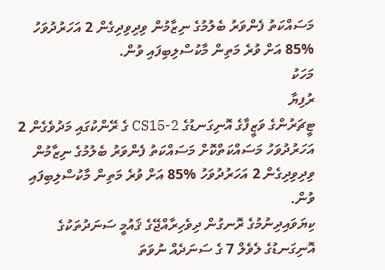މަސައްކަތު ފެންވަރު ބެލުމުގެ ނިޒާމުން ވިދިވިދިގެން 2 އަހަރުދުވަހު %85 އަށް ވުރެ މަތިން މާކުސްލިބިފައި ވުން.
މަހަކު
ރުފިޔާ
ޓީޗަރުންގެ ވަޒީފާގެ އޮނިގަނޑުގެ CS15-2 ގެ ރޭންކުގައި މަދުވެގެން 2 އަހަރުދުވަހު މަސައްކަތްކޮށް މަސައްކަތު ފެންވަރު ބެލުމުގެ ނިޒާމުން ވިދިވިދިގެން 2 އަހަރުދުވަހު %85 އަށް ވުރެ މަތިން މާކުސްލިބިފައި ވުން.
ކިޔަވައިދިނުމުގެ ރޮނގުން ދިވެހިރާއްޖޭގެ ޤައުމީ ސަނަދުތަކުގެ އޮނިގަނޑުގެ ލެވެލް 7 ގެ ސަނަދެއް ނުވަތަ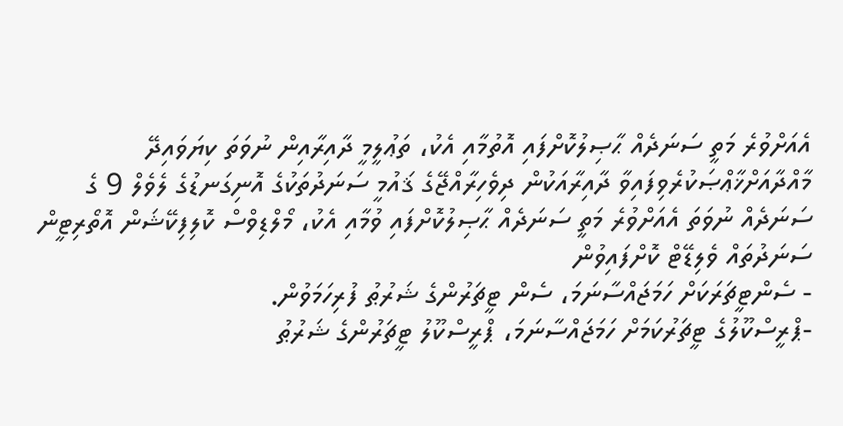އެއަށްވުރެ މަތީ ސަނަދެއް ޙާޞިލުކޮށްފައި އޮތުމާއި އެކު، ތަޢުލީމީ ދާއިރާއިން ނުވަތަ ކިޔަވައިދޭ  މާއްދާއަށްޚާޢްޞަކުރެވިފައިވާ ދާއިރާއަކުން ދިވެހިރާއްޖޭގެ ޤައުމީ ސަނަދުތަކުގެ އޮނިގަނޑުގެ ލެވެލް 9 ގެ ސަނަދެއް ނުވަތަ އެއަށްވުރެ މަތީ ސަނަދެއް ޙާޞިލުކޮށްފައި ވުމާއި އެކު، މޯލްޑިވްސް ކޮލިފިކޭޝަން އޮތޯރިޓީން ސަނަދުތައް ވެލިޑޭޓް ކޮށްފައިވުން
- ސެންޓީޗަރަކަށް ހަމަޖައްސާނަމަ، ސެން ޓީޗަރުންގެ ޝަރުޠު ފުރިހަމަވުން.
-ޕްރީސްކޫލުގެ ޓީޗަރުކަމަށް ހަމަޖައްސާނަމަ، ޕްރީސްކޫލު ޓީޗަރުންގެ ޝަރުޠު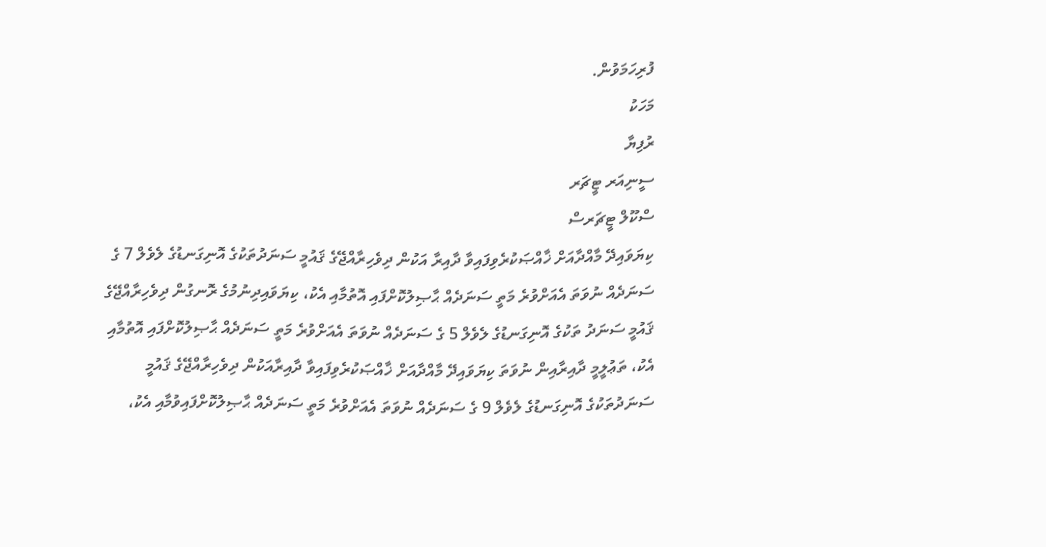ފުރިހަމަވުން.
މަހަކު
ރުފިޔާ
ސީނިއަރ ޓީޗަރ
ސްކޫލް ޓީޗަރސް
ކިޔަވައިދޭ މާއްދާއަށް ޚާއްޞަކުރެވިފައިވާ ދާއިރާ އަކުން ދިވެހިރާއްޖޭގެ ޤައުމީ ސަނަދުތަކުގެ އޮނިގަނޑުގެ ލެވެލް 7 ގެ ސަނަދެއް ނުވަތަ އެއަށްވުރެ މަތީ ސަނަދެއް ޙާޞިލުކޮށްފައި އޮތުމާއި އެކު، ކިޔަވައިދިނުމުގެ ރޮނގުން ދިވެހިރާއްޖޭގެ ޤައުމީ ސަނަދު ތަކުގެ އޮނިގަނޑުގެ ލެވެލް 5 ގެ ސަނަދެއް ނުވަތަ އެއަށްވުރެ މަތީ ސަނަދެއް ޙާޞިލުކޮށްފައި އޮތުމާއި އެކު، ތަޢުލީމީ ދާއިރާއިން ނުވަތަ ކިޔަވައިދޭ މާއްދާއަށް ޚާއްޞަކުރެވިފައިވާ ދާއިރާއަކުން ދިވެހިރާއްޖޭގެ ޤައުމީ ސަނަދުތަކުގެ އޮނިގަނޑުގެ ލެވެލް 9 ގެ ސަނަދެއް ނުވަތަ އެއަށްވުރެ މަތީ ސަނަދެއް ޙާޞިލުކޮށްފައިވުމާއި އެކު،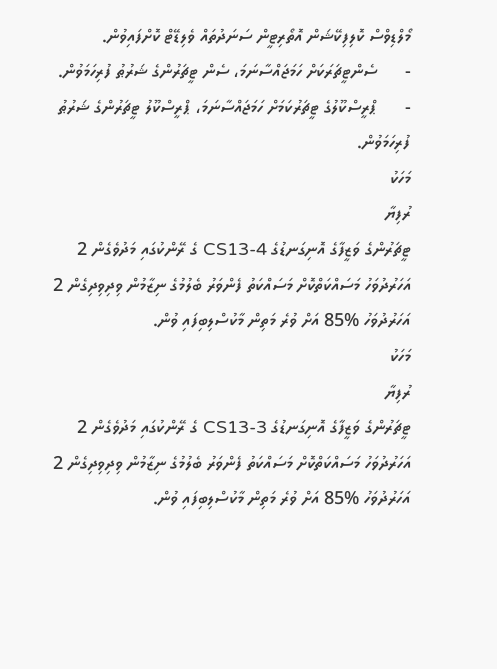މޯލްޑިވްސް ކޮލިފިކޭޝަން އޮތޯރިޓީން ސަނަދުތައް ވެލިޑޭޓް ކޮށްފައިވުން.
-      ސެންޓީޗަރަކަށް ހަމަޖައްސާނަމަ، ސެން ޓީޗަރުންގެ ޝަރުޠު ފުރިހަމަވުން.
-      ޕްރީސްކޫލުގެ ޓީޗަރުކަމަށް ހަމަޖައްސާނަމަ، ޕްރީސްކޫލު ޓީޗަރުންގެ ޝަރުޠު ފުރިހަމަވުން.
މަހަކު
ރުފިޔާ
ޓީޗަރުންގެ ވަޒީފާގެ އޮނިގަނޑުގެ CS13-4 ގެ ރޭންކުގައި މަދުވެގެން 2 އަހަރުދުވަހު މަސައްކަތްކޮށް މަސައްކަތު ފެންވަރު ބެލުމުގެ ނިޒާމުން ވިދިވިދިގެން 2 އަހަރުދުވަހު %85 އަށް ވުރެ މަތިން މާކުސްލިބިފައި ވުން.
މަހަކު
ރުފިޔާ
ޓީޗަރުންގެ ވަޒީފާގެ އޮނިގަނޑުގެ CS13-3 ގެ ރޭންކުގައި މަދުވެގެން 2 އަހަރުދުވަހު މަސައްކަތްކޮށް މަސައްކަތު ފެންވަރު ބެލުމުގެ ނިޒާމުން ވިދިވިދިގެން 2 އަހަރުދުވަހު %85 އަށް ވުރެ މަތިން މާކުސްލިބިފައި ވުން.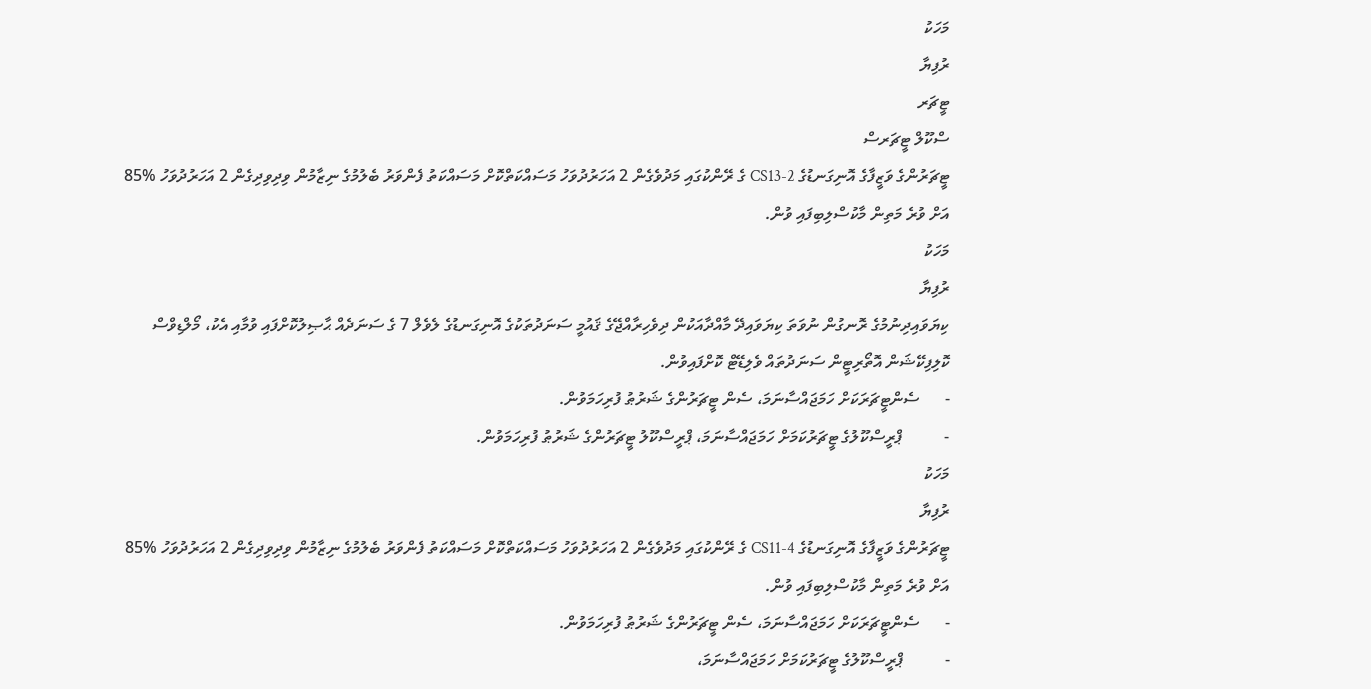މަހަކު
ރުފިޔާ
ޓީޗަރ
ސްކޫލް ޓީޗަރސް
ޓީޗަރުންގެ ވަޒީފާގެ އޮނިގަނޑުގެ CS13-2 ގެ ރޭންކުގައި މަދުވެގެން 2 އަހަރުދުވަހު މަސައްކަތްކޮށް މަސައްކަތު ފެންވަރު ބެލުމުގެ ނިޒާމުން ވިދިވިދިގެން 2 އަހަރުދުވަހު %85 އަށް ވުރެ މަތިން މާކުސްލިބިފައި ވުން.
މަހަކު
ރުފިޔާ
ކިޔަވައިދިނުމުގެ ރޮނގުން ނުވަތަ ކިޔަވައިދޭ މާއްދާއަކުން ދިވެހިރާއްޖޭގެ ޤައުމީ ސަނަދުތަކުގެ އޮނިގަނޑުގެ ލެވެލް 7 ގެ ސަނަދެއް ޙާޞިލުކޮށްފައި ވުމާއި އެކު، މޯލްޑިވްސް ކޮލިފިކޭޝަން އޮތޯރިޓީން ސަނަދުތައް ވެލިޑޭޓް ކޮށްފައިވުން.
-      ސެންޓީޗަރަކަށް ހަމަޖައްސާނަމަ، ސެން ޓީޗަރުންގެ ޝަރުޠު ފުރިހަމަވުން.
-          ޕްރީސްކޫލުގެ ޓީޗަރުކަމަށް ހަމަޖައްސާނަމަ، ޕްރީސްކޫލު ޓީޗަރުންގެ ޝަރުޠު ފުރިހަމަވުން.
މަހަކު
ރުފިޔާ
ޓީޗަރުންގެ ވަޒީފާގެ އޮނިގަނޑުގެ CS11-4 ގެ ރޭންކުގައި މަދުވެގެން 2 އަހަރުދުވަހު މަސައްކަތްކޮށް މަސައްކަތު ފެންވަރު ބެލުމުގެ ނިޒާމުން ވިދިވިދިގެން 2 އަހަރުދުވަހު %85 އަށް ވުރެ މަތިން މާކުސްލިބިފައި ވުން.
-      ސެންޓީޗަރަކަށް ހަމަޖައްސާނަމަ، ސެން ޓީޗަރުންގެ ޝަރުޠު ފުރިހަމަވުން.
-          ޕްރީސްކޫލުގެ ޓީޗަރުކަމަށް ހަމަޖައްސާނަމަ،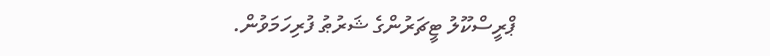ޕްރީސްކޫލު ޓީޗަރުންގެ ޝަރުޠު ފުރިހަމަވުން.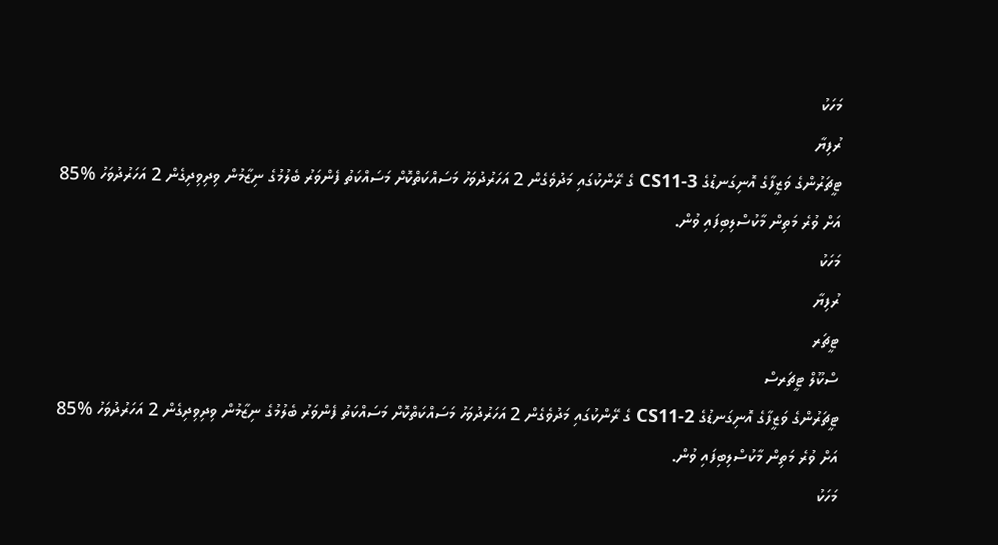މަހަކު
ރުފިޔާ
ޓީޗަރުންގެ ވަޒީފާގެ އޮނިގަނޑުގެ CS11-3 ގެ ރޭންކުގައި މަދުވެގެން 2 އަހަރުދުވަހު މަސައްކަތްކޮށް މަސައްކަތު ފެންވަރު ބެލުމުގެ ނިޒާމުން ވިދިވިދިގެން 2 އަހަރުދުވަހު %85 އަށް ވުރެ މަތިން މާކުސްލިބިފައި ވުން.
މަހަކު
ރުފިޔާ
ޓީޗަރ
ސްކޫލް ޓީޗަރސް
ޓީޗަރުންގެ ވަޒީފާގެ އޮނިގަނޑުގެ CS11-2 ގެ ރޭންކުގައި މަދުވެގެން 2 އަހަރުދުވަހު މަސައްކަތްކޮށް މަސައްކަތު ފެންވަރު ބެލުމުގެ ނިޒާމުން ވިދިވިދިގެން 2 އަހަރުދުވަހު %85 އަށް ވުރެ މަތިން މާކުސްލިބިފައި ވުން.
މަހަކު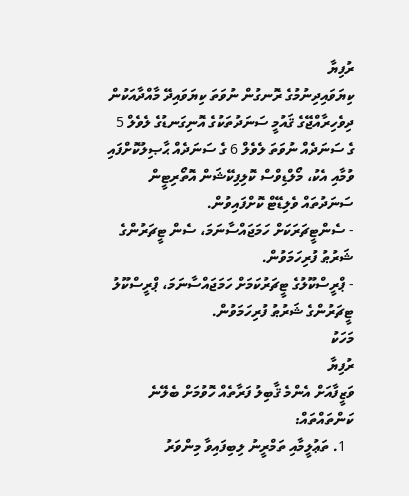ރުފިޔާ
ކިޔަވައިދިނުމުގެ ރޮނގުން ނުވަތަ ކިޔަވައިދޭ މާއްދާއަކުން ދިވެހިރާއްޖޭގެ ޤައުމީ ސަނަދުތަކުގެ އޮނިގަނޑުގެ ލެވެލް 5 ގެ ސަނަދެއް ނުވަތަ ލެވެލް 6 ގެ ސަނަދެއް ޙާޞިލުކޮށްފައި ވުމާއި އެކު، މޯލްޑިވްސް ކޮލިފިކޭޝަން އޮތޯރިޓީން ސަނަދުތައް ވެލިޑޭޓް ކޮށްފައިވުން.
- ސެންޓީޗަރަކަށް ހަމަޖައްސާނަމަ، ސެން ޓީޗަރުންގެ ޝަރުޠު ފުރިހަމަވުން.
- ޕްރީސްކޫލުގެ ޓީޗަރުކަމަށް ހަމަޖައްސާނަމަ، ޕްރީސްކޫލު ޓީޗަރުންގެ ޝަރުޠު ފުރިހަމަވުން.
މަހަކު
ރުފިޔާ
ވަޒީފާއަށް އެންމެ ޤާބިލު ފަރާތެއް ހޮވުމަށް ބެލޭނެ ކަންތައްތައް:
  1. ތަޢުލީމާއި ތަމްރީނު ލިބިފައިވާ މިންވަރު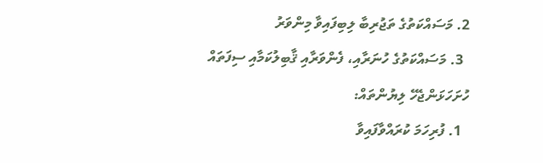2. މަސައްކަތުގެ ތަޖުރިބާ ލިބިފައިވާ މިންވަރު
  3. މަސައްކަތުގެ ހުނަރާއި، ފެންވަރާއި ޤާބިލުކަމާއި ސިފަތައް
ހުށަހަޅަންޖެހޭ ލިޔުންތައް:
  1. ފުރިހަމަ ކުރައްވާފައިވާ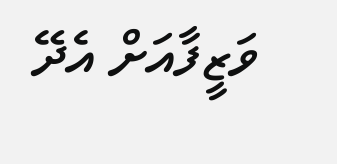ވަޒީފާއަށް އެދޭ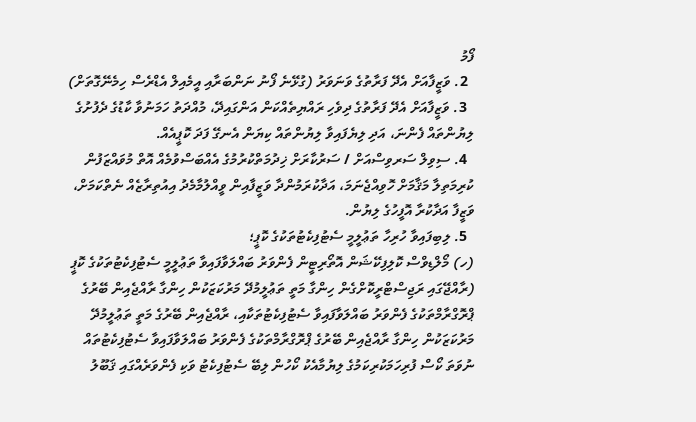ފޯމު
  2. ވަޒީފާއަށް އެދޭ ފަރާތުގެ ވަނަވަރު (ގުޅޭނެ ފޯނު ނަންބަރާއި އީމެއިލް އެޑްރެސް ހިމެނޭގޮތަށް)
  3. ވަޒީފާއަށް އެދޭ ފަރާތުގެ ދިވެހި ރައްޔިތެއްކަން އަންގައިދޭ، މުއްދަތު ހަމަނުވާ ކާޑުގެ ދެފުށުގެ ލިޔުންތައް ފެންނަ، އަދި ލިޔެފައިވާ ލިޔުންތައް ކިޔަން އެނގޭ ފަދަ ކޮޕީއެއް.
  4. ސިވިލް ސަރވިސްއަށް / ސަރުކާރަށް ޚިދުމަތްކުރުމުގެ އެއްބަސްވުމެއް އޮތް މުވައްޒަފުން ކުރިމަތިލާ މަޤާމަށް ހޮވިއްޖެނަމަ، އަދާކުރަމުންދާ ވަޒީފާއިން ވީއްލުމާމެދު އިއުތިރާޒެއް ނެތްކަމަށް، ވަޒީފާ އަދާކުރާ އޮފީހުގެ ލިޔުން.
  5. ލިބިފައިވާ ހުރިހާ ތަޢުލީމީ ސެޓުފިކެޓުތަކުގެ ކޮޕީ؛
(ހ) މޯލްޑިވްސް ކޮލިފިކޭޝަން އޮތޯރިޓީން ފެންވަރު ބައްލަވާފައިވާ ތަޢުލީމީ ސެޓުފިކެޓުތަކުގެ ކޮޕީ (ރާއްޖޭގައި ރަޖިސްޓްރީކޮށްގެން ހިންގާ މަތީ ތަޢުލީމުދޭ މަރުކަޒަކުން ހިންގާ ރާއްޖެއިން ބޭރުގެ ޕްރޮގްރާމްތަކުގެ ފެންވަރު ބައްލަވާފައިވާ ސެޓުފިކެޓުތަކާއި، ރާއްޖެއިން ބޭރުގެ މަތީ ތަޢުލީމުދޭ މަރުކަޒަކުން ހިންގާ ރާއްޖެއިން ބޭރުގެ ޕްރޮގްރާމްތަކުގެ ފެންވަރު ބައްލަވާފައިވާ ސެޓުފިކެޓުތައް ނުވަތަ ކޯސް ފުރިހަމަކުރިކަމުގެ ލިޔުމާއެކު ކޯހުން ލިބޭ ސެޓުފިކެޓު ވަކި ފެންވަރެއްގައި ޤަބޫލު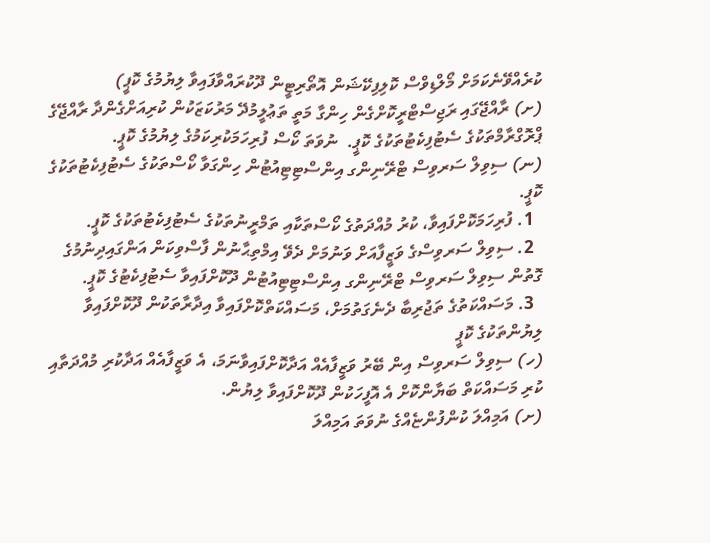ކުރެއްވޭނެކަމަށް މޯލްޑިވްސް ކޮލިފިކޭޝަން އޮތޯރިޓީން ދޫކުރައްވާފައިވާ ލިޔުމުގެ ކޮޕީ)
(ށ) ރާއްޖޭގައި ރަޖިސްޓްރީކޮށްގެން ހިންގާ މަތީ ތަޢުލީމުދޭ މަރުކަޒަކުން ކުރިއަށްގެންދާ ރާއްޖޭގެ ޕްރޮގްރާމްތަކުގެ ސެޓުފިކެޓުތަކުގެ ކޮޕީ.  ނުވަތަ ކޯސް ފުރިހަމަކުރިކަމުގެ ލިޔުމުގެ ކޮޕީ.
(ނ) ސިވިލް ސަރވިސް ޓްރޭނިންގ އިންސްޓިޓިއުޓުން ހިންގަވާ ކޯސްތަކުގެ ސެޓުފިކެޓުތަކުގެ ކޮޕީ.
  1. ފުރިހަމަކޮށްފައިވާ، ކުރު މުއްދަތުގެ ކޯސްތަކާއި ތަމްރީނުތަކުގެ ސެޓުފިކެޓުތަކުގެ ކޮޕީ.
  2. ސިވިލް ސަރވިސްގެ ވަޒީފާއަށް ވަނުމަށް ދެވޭ އިމްތިޙާނުން ފާސްވިކަން އަންގައިދިނުމުގެ ގޮތުން ސިވިލް ސަރވިސް ޓްރޭނިންގ އިންސްޓިޓިއުޓުން ދޫކޮށްފައިވާ ސެޓުފިކެޓުގެ ކޮޕީ.
  3. މަސައްކަތުގެ ތަޖުރިބާ ދެނެގަތުމަށް، މަސައްކަތްކޮށްފައިވާ އިދާރާތަކުން ދޫކޮށްފައިވާ ލިޔުންތަކުގެ ކޮޕީ
(ހ) ސިވިލް ސަރވިސް އިން ބޭރު ވަޒީފާއެއް އަދާކޮށްފައިވާނަމަ، އެ ވަޒީފާއެއް އަދާކުރި މުއްދަތާއި ކުރި މަސައްކަތް ބަޔާންކޮށް އެ އޮފީހަކުން ދޫކޮށްފައިވާ ލިޔުން.
(ށ) އަމިއްލަ ކުންފުންޏެއްގެ ނުވަތަ އަމިއްލަ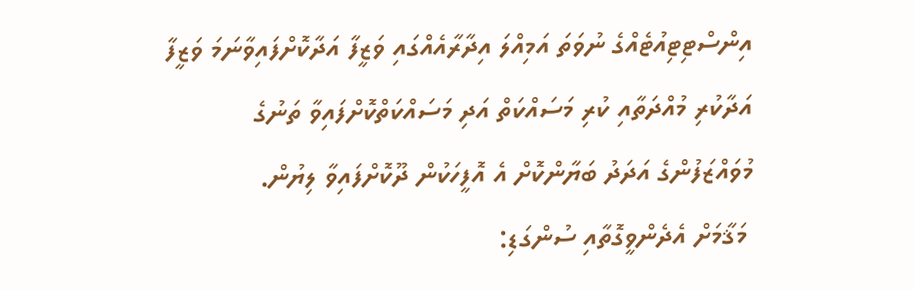އިންސްޓިޓިއުޓެއްގެ ނުވަތަ އަމިއްލަ އިދާރާއެއްގައި ވަޒީފާ އަދާކޮށްފައިވާނަމަ ވަޒީފާ އަދާކުރި މުއްދަތާއި ކުރި މަސައްކަތް އަދި މަސައްކަތްކޮށްފައިވާ ތަނުގެ މުވައްޒަފުންގެ އަދަދު ބަޔާންކޮށް އެ އޮފީހަކުން ދޫކޮށްފައިވާ ލިޔުން.
 މަޤާމަށް އެދެންވީގޮތާއި ސުންގަޑި: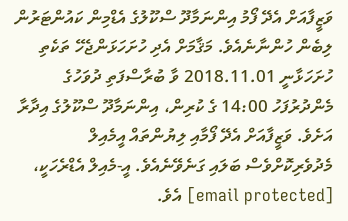ވަޒީފާއަށް އެދޭ ފޯމު އިންނަމާދޫ ސްކޫލުގެ އެޑްމިން ކައުންޓަރުން ލިބެން ހުންނާނެއެވެ. މަޤާމަށް އެދި ހުށަހަޅަންޖެހޭ ތަކެތި ހުށަހަޅާނީ 2018.11.01 ވާ ބުރާސްފަތި ދުވަހުގެ މެންދުރުފަހު 14:00 ގެ ކުރިން، އިންނަމާދޫ ސްކޫލުގެ އިދާރާ އަށެވެ. ވަޒީފާއަށް އެދޭ ފޯމާއި ލިޔުންތައް އީމެއިލް މެދުވެރިކޮށްވެސް ބަލައި ގަނެވޭނެއެވެ. އީ-މެއިލް އެޑްރެހަކީ، [email protected] އެވެ.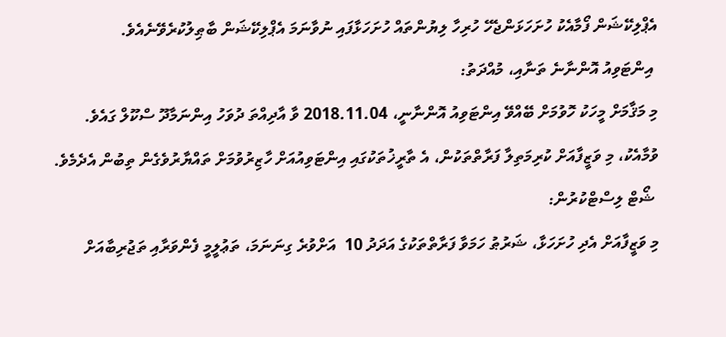އެޕްލިކޭޝަން ފޯމާއެކު ހުށަހަޅަންޖެހޭ ހުރިހާ ލިޔުންތައް ހުށަހަޅާފައި ނުވާނަމަ އެޕްލިކޭޝަން ބާޠިލުކުރެވޭނެއެވެ.
 އިންޓަވިއު އޮންނާނެ ތަނާއި، މުއްދަތު:
މި މަޤާމަށް މީހަކު ހޮވުމަށް ބޭއްވޭ އިންޓަވިއު އޮންނާނީ، 2018.11.04 ވާ އާދިއްތަ ދުވަހު އިންނަމާދޫ ސްކޫލް ގައެވެ. ވުމާއެކު، މި ވަޒީފާއަށް ކުރިމަތިލާ ފަރާތްތަކުން، އެ ތާރީޚުތަކުގައި އިންޓަވިއުއަށް ހާޒިރުވުމަށް ތައްޔާރުވެގެން ތިބުން އެދެމެވެ.
 ޝޯޓް ލިސްޓްކުރުން:
މި ވަޒީފާއަށް އެދި ހުށަހަޅާ، ޝަރުޠު ހަމަވާ ފަރާތްތަކުގެ އަދަދު 10  އަށްވުރެ ގިނަނަމަ، ތަޢުލީމީ ފެންވަރާއި ތަޖުރިބާއަށް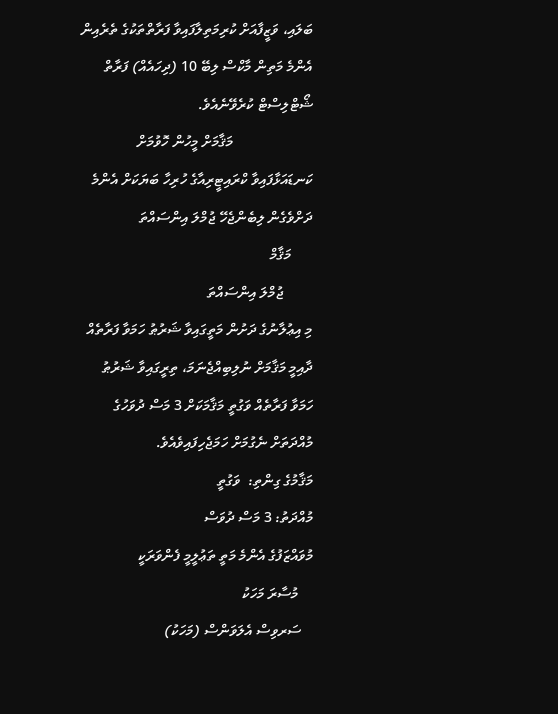ބަލައި، ވަޒީފާއަށް ކުރިމަތިލާފައިވާ ފަރާތްތަކުގެ ތެރެއިން އެންމެ މަތިން މާކްސް ލިބޭ 10 (ދިހައެއް) ފަރާތް ޝޯޓްލިސްޓް ކުރެވޭނެއެވެ.
                      މަޤާމަށް މީހުން ހޮވުމަށް ކަނޑައަޅާފައިވާ ކްރައިޓީރިއާގެ ހުރިހާ ބަޔަކަށް އެންމެ ދަށްވެގެން ލިބެންޖެހޭ ޖުމްލަ އިންސައްތަ
      މަޤާމް
        ޖުމްލަ އިންސައްތަ
މި އިޢުލާނުގެ ދަށުން މަތީގައިވާ ޝަރުޠު ހަމަވާ ފަރާތެއް ދާއިމީ މަޤާމަށް ނުލިބިއްޖެނަމަ، ތިރީގައިވާ ޝަރުޠު ހަމަވާ ފަރާތެއް ވަގުތީ މަޤާމަކަށް 3 މަސް ދުވަހުގެ މުއްދަތަށް ނެގުމަށް ހަމަޖެހިފައިވެއެވެ.
މަޤާމުގެ ގިންތި:  ވަގުތީ
މުއްދަތު: 3 މަސް ދުވަސް
މުވައްޒަފުގެ އެންމެ މަތީ ތަޢުލީމީ ފެންވަރަކީ
    މުސާރަ މަހަކު
   ސަރވިސް އެލަވަންސް (މަހަކު)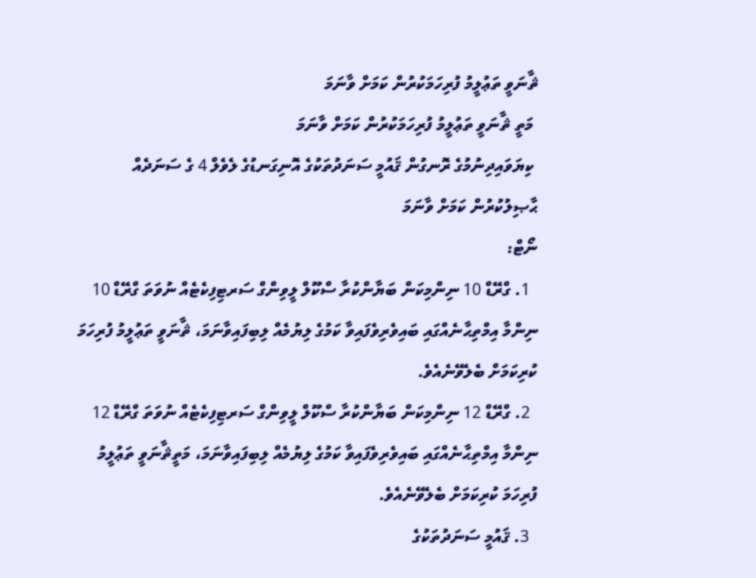ޘާނަވީ ތަޢުލީމު ފުރިހަމަކުރުން ކަމަށް ވާނަމަ
 މަތީ ޘާނަވީ ތަޢުލީމު ފުރިހަމަކުރުން ކަމަށް ވާނަމަ
 ކިޔަވައިދިނުމުގެ ރޮނގުން ޤައުމީ ސަނަދުތަކުގެ އޮނިގަނޑުގެ ލެވެލް 4 ގެ ސަނަދެއް ޙާޞިލުކުރުން ކަމަށް ވާނަމަ
ނޯޓް:
  1. ގްރޭޑް 10 ނިންމިކަން ބަޔާންކުރާ ސްކޫލް ލީވިންގް ސަރޓިފިކެޓެއް ނުވަތަ ގްރޭޑް 10 ނިންމާ އިމްތިޙާނެއްގައި ބައިވެރިވެފައިވާ ކަމުގެ ލިޔުމެއް ލިބިފައިވާނަމަ، ޘާނަވީ ތަޢުލީމު ފުރިހަމަ ކުރިކަމަށް ބެލެވޭނެއެވެ.
  2. ގްރޭޑް 12 ނިންމިކަން ބަޔާންކުރާ ސްކޫލް ލީވިންގް ސަރޓިފިކެޓެއް ނުވަތަ ގްރޭޑް 12 ނިންމާ އިމްތިޙާނެއްގައި ބައިވެރިވެފައިވާ ކަމުގެ ލިޔުމެއް ލިބިފައިވާނަމަ، މަތީޘާނަވީ ތަޢުލީމު ފުރިހަމަ ކުރިކަމަށް ބެލެވޭނެއެވެ.
  3. ޤައުމީ ސަނަދުތަކުގެ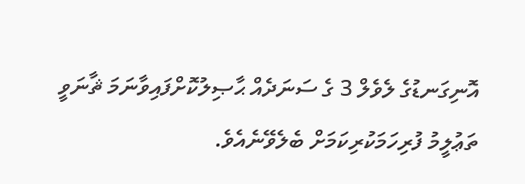އޮނިގަނޑުގެ ލެވެލް 3 ގެ ސަނަދެއް ޙާޞިލުކޮށްފައިވާނަމަ ޘާނަވީ ތަޢުލީމު ފުރިހަމަކުރިކަމަށް ބެލެވޭނެއެވެ.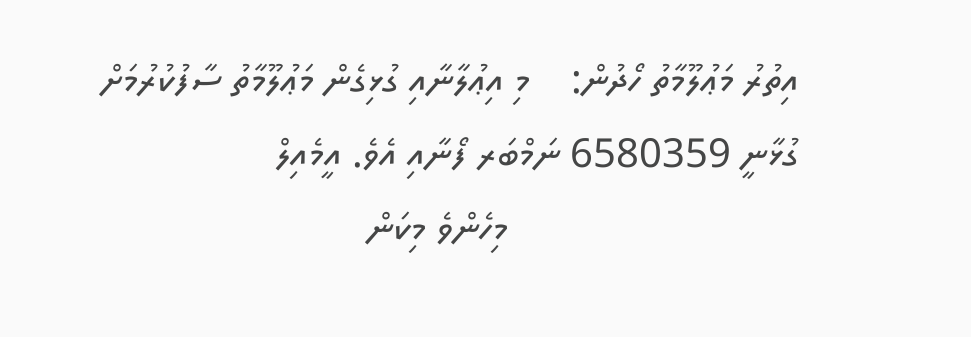އިތުރު މަޢުލޫމާތު ހޯދުން:    މި އިޢުލާނާއި ގުޅިގެން މަޢުލޫމާތު ސާފުކުރުމަށް ގުޅާނީ 6580359 ނަމްބަރ ފޯނާއި އެވެ. އީމެއިލް
                            މިހެންވެ މިކަން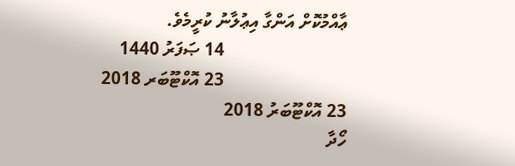ޢާއްމުކޮށް އަންގާ އިޢުލާނު ކުރީމެވެ.
                            14 ޞަފަރު 1440
                            23 އޮކްޓޫބަރ 2018
23 އޮކްޓޫބަރު 2018
ހޯދާ